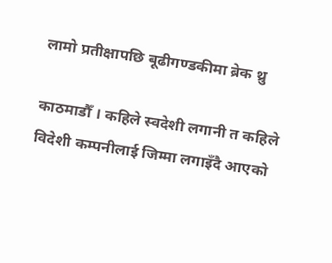लामो प्रतीक्षापछि बूढीगण्डकीमा ब्रेक थ्रु

काठमाडौँ । कहिले स्वदेशी लगानी त कहिले विदेशी कम्पनीलाई जिम्मा लगाइँदै आएको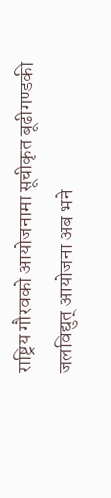राष्ट्रिय गौरवको आयोजनामा सूचीकृत बूढीगण्डकी जलविद्युत् आयोजना अब भने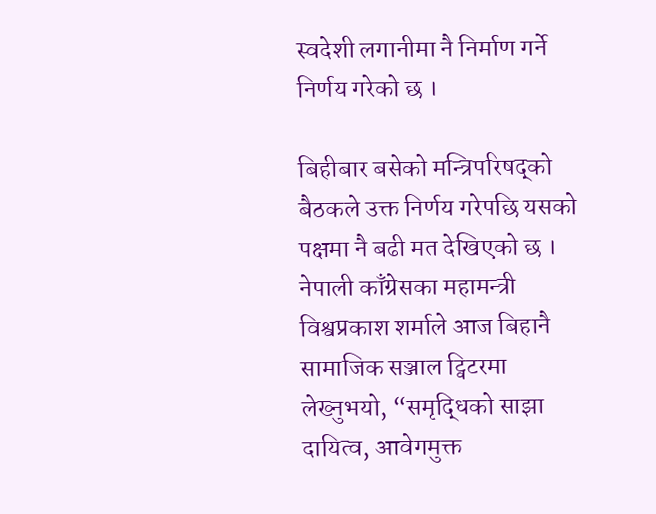स्वदेशी लगानीमा नै निर्माण गर्ने निर्णय गरेको छ ।

बिहीबार बसेको मन्त्रिपरिषद्को बैठकले उक्त निर्णय गरेपछि यसको पक्षमा नै बढी मत देखिएको छ । नेपाली काँग्रेसका महामन्त्री विश्वप्रकाश शर्माले आज बिहानै सामाजिक सञ्जाल ट्विटरमा लेख्नुभयो, “समृद्धिको साझा दायित्व, आवेगमुक्त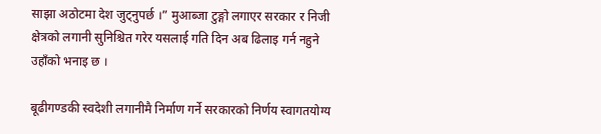साझा अठोटमा देश जुट्नुपर्छ ।” मुआब्जा टुङ्गो लगाएर सरकार र निजी क्षेत्रको लगानी सुनिश्चित गरेर यसलाई गति दिन अब ढिलाइ गर्न नहुने उहाँको भनाइ छ ।

बूढीगण्डकी स्वदेशी लगानीमै निर्माण गर्ने सरकारको निर्णय स्वागतयोग्य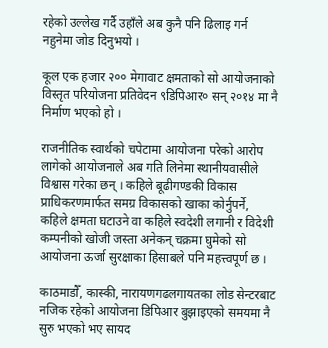रहेको उल्लेख गर्दै उहाँले अब कुनै पनि ढिलाइ गर्न नहुनेमा जोड दिनुभयो ।

कूल एक हजार २०० मेगावाट क्षमताको सो आयोजनाको विस्तृत परियोजना प्रतिवेदन ९डिपिआर० सन् २०१४ मा नै निर्माण भएको हो ।

राजनीतिक स्वार्थको चपेटामा आयोजना परेको आरोप लागेको आयोजनाले अब गति लिनेमा स्थानीयवासीले विश्वास गरेका छन् । कहिले बूढीगण्डकी विकास प्राधिकरणमार्फत समग्र विकासको खाका कोर्नुपर्ने, कहिले क्षमता घटाउने वा कहिले स्वदेशी लगानी र विदेशी कम्पनीको खोजी जस्ता अनेकन् चक्रमा घुमेको सो आयोजना ऊर्जा सुरक्षाका हिसाबले पनि महत्त्वपूर्ण छ ।

काठमाडौँ, कास्की, नारायणगढलगायतका लोड सेन्टरबाट नजिक रहेको आयोजना डिपिआर बुझाइएको समयमा नै सुरु भएको भए सायद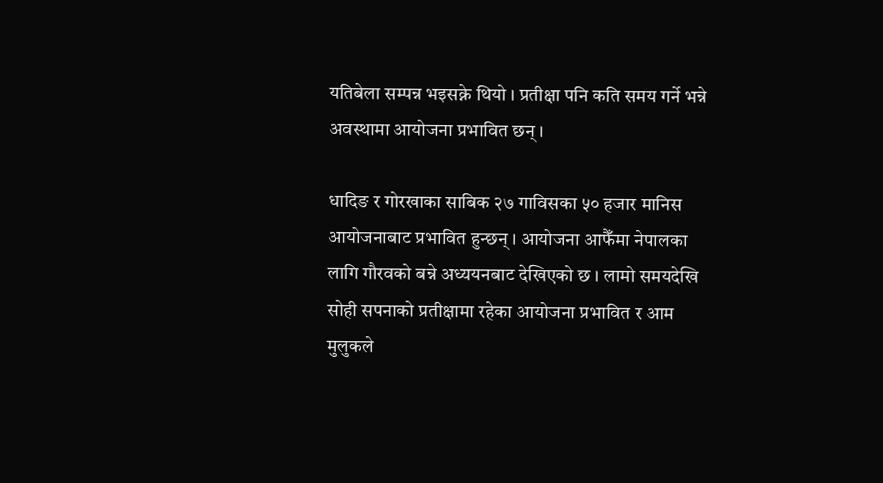यतिबेला सम्पन्न भइसक्ने थियो । प्रतीक्षा पनि कति समय गर्ने भन्ने अवस्थामा आयोजना प्रभावित छन् ।

धादिङ र गोरखाका साबिक २७ गाविसका ५० हजार मानिस आयोजनाबाट प्रभावित हुन्छन् । आयोजना आफैँमा नेपालका लागि गौरवको बन्ने अध्ययनबाट देखिएको छ । लामो समयदेखि सोही सपनाको प्रतीक्षामा रहेका आयोजना प्रभावित र आम मुलुकले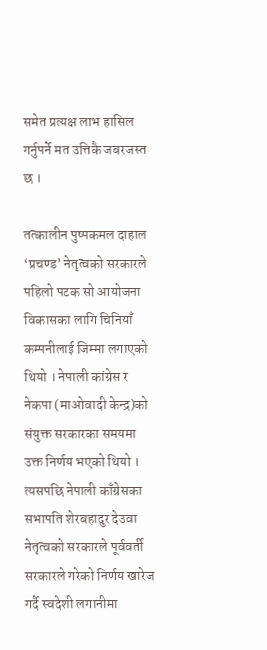समेत प्रत्यक्ष लाभ हासिल गर्नुपर्ने मत उत्तिकै जबरजस्त छ ।

तत्कालीन पुष्पकमल दाहाल ‘प्रचण्ड’ नेतृत्वको सरकारले पहिलो पटक सो आयोजना विकासका लागि चिनियाँ कम्पनीलाई जिम्मा लगाएको थियो । नेपाली कांग्रेस र नेकपा (माओवादी केन्द्र)को संयुक्त सरकारका समयमा उक्त निर्णय भएको थियो । त्यसपछि नेपाली काँग्रेसका सभापति शेरबहादुर देउवा नेतृत्वको सरकारले पूर्ववर्ती सरकारले गरेको निर्णय खारेज गर्दै स्वदेशी लगानीमा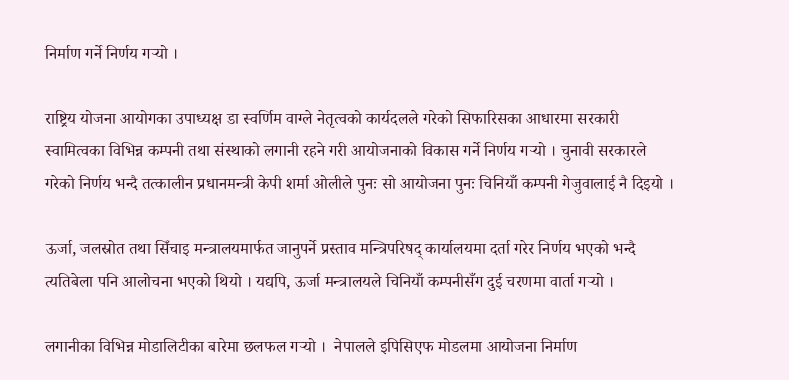निर्माण गर्ने निर्णय गर्‍यो ।

राष्ट्रिय योजना आयोगका उपाध्यक्ष डा स्वर्णिम वाग्ले नेतृत्वको कार्यदलले गरेको सिफारिसका आधारमा सरकारी स्वामित्वका विभिन्न कम्पनी तथा संस्थाको लगानी रहने गरी आयोजनाको विकास गर्ने निर्णय गर्‍यो । चुनावी सरकारले गरेको निर्णय भन्दै तत्कालीन प्रधानमन्त्री केपी शर्मा ओलीले पुनः सो आयोजना पुनः चिनियाँ कम्पनी गेजुवालाई नै दिइयो ।

ऊर्जा, जलस्रोत तथा सिँचाइ मन्त्रालयमार्फत जानुपर्ने प्रस्ताव मन्त्रिपरिषद् कार्यालयमा दर्ता गरेर निर्णय भएको भन्दै त्यतिबेला पनि आलोचना भएको थियो । यद्यपि, ऊर्जा मन्त्रालयले चिनियाँ कम्पनीसँग दुई चरणमा वार्ता गर्‍यो ।

लगानीका विभिन्न मोडालिटीका बारेमा छलफल गर्‍यो ।  नेपालले इपिसिएफ मोडलमा आयोजना निर्माण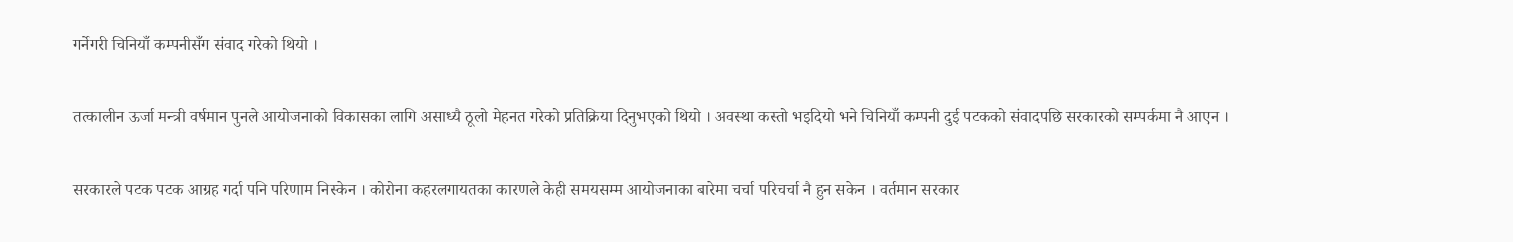गर्नेगरी चिनियाँ कम्पनीसँग संवाद गरेको थियो ।

तत्कालीन ऊर्जा मन्त्री वर्षमान पुनले आयोजनाको विकासका लागि असाध्यै ठूलो मेहनत गरेको प्रतिक्रिया दिनुभएको थियो । अवस्था कस्तो भइदियो भने चिनियाँ कम्पनी दुई पटकको संवादपछि सरकारको सम्पर्कमा नै आएन ।

सरकारले पटक पटक आग्रह गर्दा पनि परिणाम निस्केन । कोरोना कहरलगायतका कारणले केही समयसम्म आयोजनाका बारेमा चर्चा परिचर्चा नै हुन सकेन । वर्तमान सरकार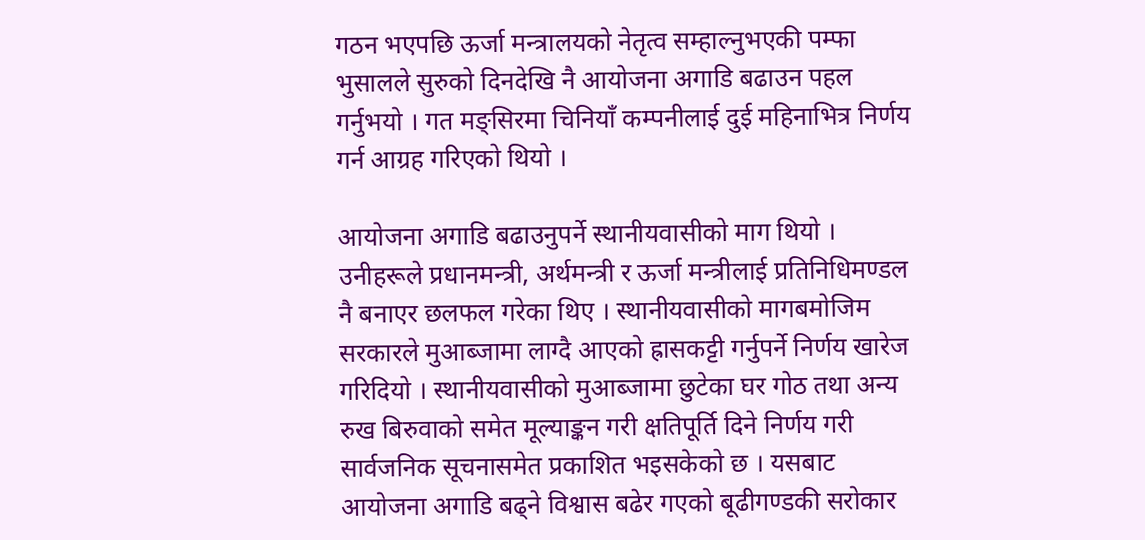गठन भएपछि ऊर्जा मन्त्रालयको नेतृत्व सम्हाल्नुभएकी पम्फा भुसालले सुरुको दिनदेखि नै आयोजना अगाडि बढाउन पहल गर्नुभयो । गत मङ्सिरमा चिनियाँ कम्पनीलाई दुई महिनाभित्र निर्णय गर्न आग्रह गरिएको थियो ।

आयोजना अगाडि बढाउनुपर्ने स्थानीयवासीको माग थियो । उनीहरूले प्रधानमन्त्री, अर्थमन्त्री र ऊर्जा मन्त्रीलाई प्रतिनिधिमण्डल नै बनाएर छलफल गरेका थिए । स्थानीयवासीको मागबमोजिम सरकारले मुआब्जामा लाग्दै आएको ह्रासकट्टी गर्नुपर्ने निर्णय खारेज गरिदियो । स्थानीयवासीको मुआब्जामा छुटेका घर गोठ तथा अन्य रुख बिरुवाको समेत मूल्याङ्कन गरी क्षतिपूर्ति दिने निर्णय गरी सार्वजनिक सूचनासमेत प्रकाशित भइसकेको छ । यसबाट आयोजना अगाडि बढ्ने विश्वास बढेर गएको बूढीगण्डकी सरोकार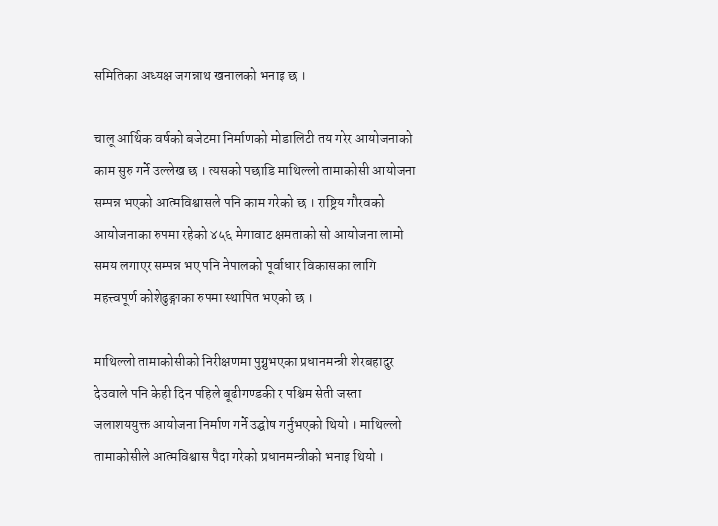समितिका अध्यक्ष जगन्नाथ खनालको भनाइ छ ।

चालू आर्थिक वर्षको बजेटमा निर्माणको मोडालिटी तय गरेर आयोजनाको काम सुरु गर्ने उल्लेख छ । त्यसको पछाडि माथिल्लो तामाकोसी आयोजना सम्पन्न भएको आत्मविश्वासले पनि काम गरेको छ । राष्ट्रिय गौरवको आयोजनाका रुपमा रहेको ४५६ मेगावाट क्षमताको सो आयोजना लामो समय लगाएर सम्पन्न भए पनि नेपालको पूर्वाधार विकासका लागि महत्त्वपूर्ण कोशेढुङ्गाका रुपमा स्थापित भएको छ ।

माथिल्लो तामाकोसीको निरीक्षणमा पुग्नुभएका प्रधानमन्त्री शेरबहादुर देउवाले पनि केही दिन पहिले बूढीगण्डकी र पश्चिम सेती जस्ता जलाशययुक्त आयोजना निर्माण गर्ने उद्घोष गर्नुभएको थियो । माथिल्लो तामाकोसीले आत्मविश्वास पैदा गरेको प्रधानमन्त्रीको भनाइ थियो ।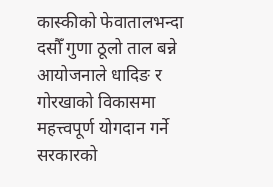कास्कीको फेवातालभन्दा दसौँ गुणा ठूलो ताल बन्ने आयोजनाले धादिङ र गोरखाको विकासमा महत्त्वपूर्ण योगदान गर्ने सरकारको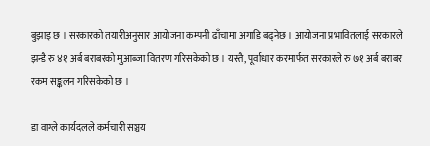बुझाइ छ । सरकारको तयारीअनुसार आयोजना कम्पनी ढाँचामा अगाडि बढ्नेछ । आयोजना प्रभावितलाई सरकारले झन्डै रु ४१ अर्ब बराबरको मुआब्जा वितरण गरिसकेको छ । यस्तै, पूर्वाधार करमार्फत सरकारले रु ७१ अर्ब बराबर रकम सङ्कलन गरिसकेको छ ।

डा वाग्ले कार्यदलले कर्मचारी सञ्चय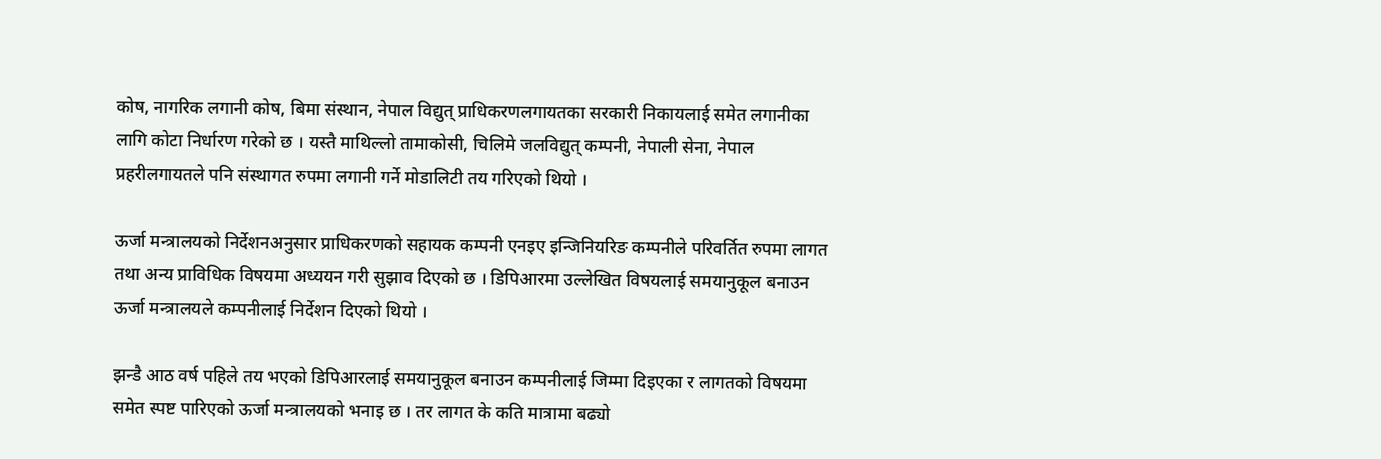कोष, नागरिक लगानी कोष, बिमा संस्थान, नेपाल विद्युत् प्राधिकरणलगायतका सरकारी निकायलाई समेत लगानीका लागि कोटा निर्धारण गरेको छ । यस्तै माथिल्लो तामाकोसी, चिलिमे जलविद्युत् कम्पनी, नेपाली सेना, नेपाल प्रहरीलगायतले पनि संस्थागत रुपमा लगानी गर्ने मोडालिटी तय गरिएको थियो ।

ऊर्जा मन्त्रालयको निर्देशनअनुसार प्राधिकरणको सहायक कम्पनी एनइए इन्जिनियरिङ कम्पनीले परिवर्तित रुपमा लागत तथा अन्य प्राविधिक विषयमा अध्ययन गरी सुझाव दिएको छ । डिपिआरमा उल्लेखित विषयलाई समयानुकूल बनाउन ऊर्जा मन्त्रालयले कम्पनीलाई निर्देशन दिएको थियो ।

झन्डै आठ वर्ष पहिले तय भएको डिपिआरलाई समयानुकूल बनाउन कम्पनीलाई जिम्मा दिइएका र लागतको विषयमा समेत स्पष्ट पारिएको ऊर्जा मन्त्रालयको भनाइ छ । तर लागत के कति मात्रामा बढ्यो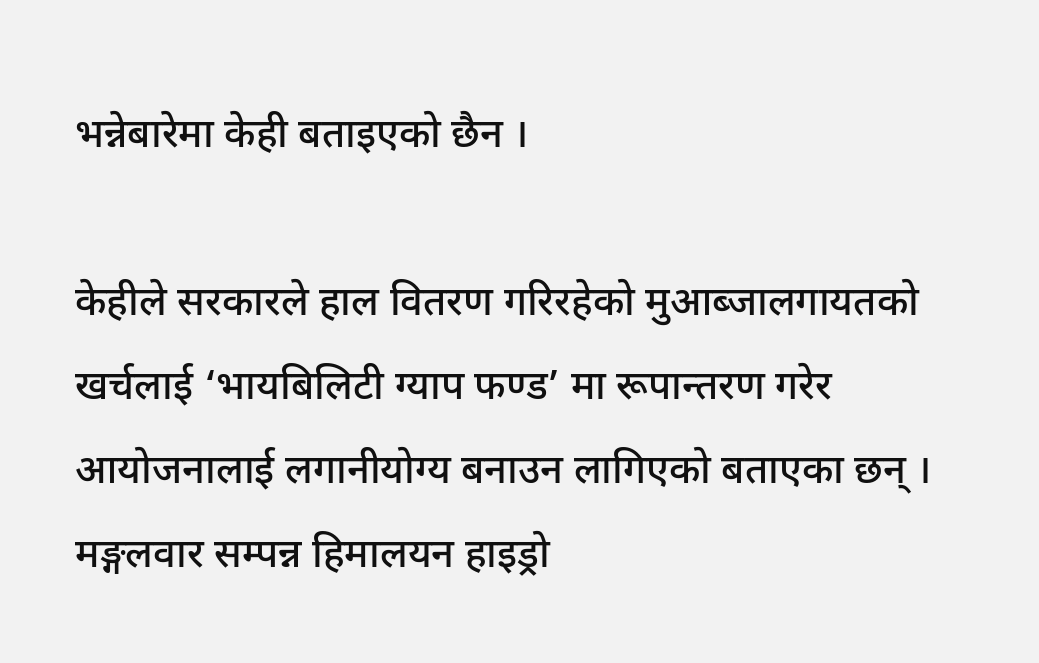भन्नेबारेमा केही बताइएको छैन ।

केहीले सरकारले हाल वितरण गरिरहेको मुआब्जालगायतको खर्चलाई ‘भायबिलिटी ग्याप फण्ड’ मा रूपान्तरण गरेर आयोजनालाई लगानीयोग्य बनाउन लागिएको बताएका छन् । मङ्गलवार सम्पन्न हिमालयन हाइड्रो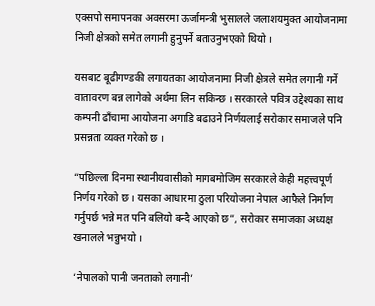एक्सपो समापनका अवसरमा ऊर्जामन्त्री भुसालले जलाशयमुक्त आयोजनामा निजी क्षेत्रको समेत लगानी हुनुपर्ने बताउनुभएको थियो ।

यसबाट बूढीगण्डकी लगायतका आयोजनामा निजी क्षेत्रले समेत लगानी गर्ने वातावरण बन्न लागेको अर्थमा लिन सकिन्छ । सरकारले पवित्र उद्देश्यका साथ कम्पनी ढाँचामा आयोजना अगाडि बढाउने निर्णयलाई सरोकार समाजले पनि प्रसन्नता व्यक्त गरेको छ ।

“पछिल्ला दिनमा स्थानीयवासीको मागबमोजिम सरकारले केही महत्त्वपूर्ण निर्णय गरेको छ । यसका आधारमा ठुला परियोजना नेपाल आफैले निर्माण गर्नुपर्छ भन्ने मत पनि बलियो बन्दै आएको छ”, सरोकार समाजका अध्यक्ष खनालले भन्नुभयो ।

‘नेपालको पानी जनताको लगानी’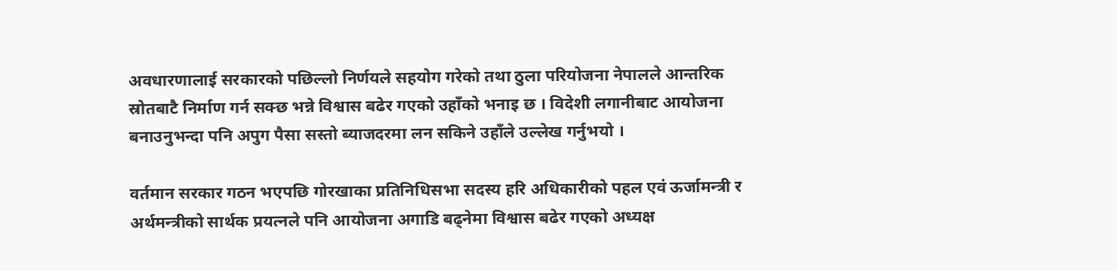अवधारणालाई सरकारको पछिल्लो निर्णयले सहयोग गरेको तथा ठुला परियोजना नेपालले आन्तरिक स्रोतबाटै निर्माण गर्न सक्छ भन्ने विश्वास बढेर गएको उहाँको भनाइ छ । विदेशी लगानीबाट आयोजना बनाउनुभन्दा पनि अपुग पैसा सस्तो ब्याजदरमा लन सकिने उहाँले उल्लेख गर्नुभयो ।

वर्तमान सरकार गठन भएपछि गोरखाका प्रतिनिधिसभा सदस्य हरि अधिकारीको पहल एवं ऊर्जामन्त्री र अर्थमन्त्रीको सार्थक प्रयत्नले पनि आयोजना अगाडि बढ्नेमा विश्वास बढेर गएको अध्यक्ष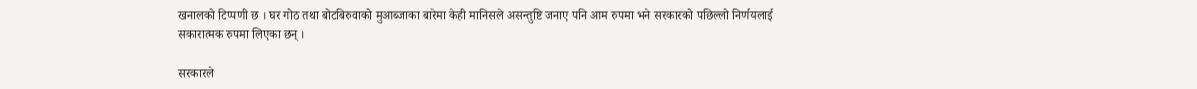खनालको टिप्पणी छ । घर गोठ तथा बोटबिरुवाको मुआब्जाका बारेमा केही मानिसले असन्तुष्टि जनाए पनि आम रुपमा भने सरकारको पछिल्लो निर्णयलाई सकारात्मक रुपमा लिएका छन् ।

सरकारले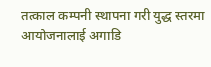तत्काल कम्पनी स्थापना गरी युद्ध स्तरमा आयोजनालाई अगाडि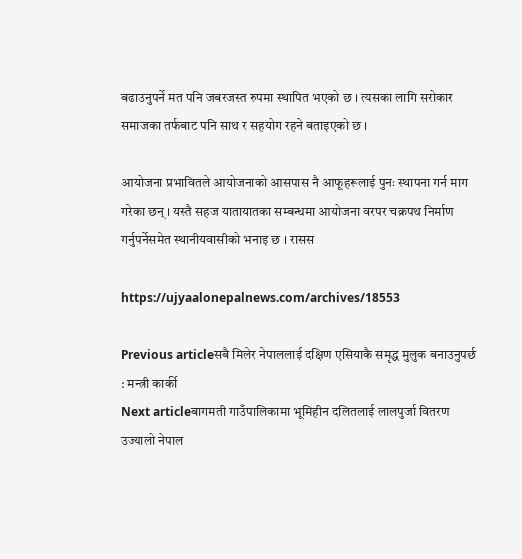बढाउनुपर्ने मत पनि जबरजस्त रुपमा स्थापित भएको छ । त्यसका लागि सरोकार समाजका तर्फबाट पनि साथ र सहयोग रहने बताइएको छ ।

आयोजना प्रभावितले आयोजनाको आसपास नै आफूहरूलाई पुनः स्थापना गर्न माग गरेका छन् । यस्तै सहज यातायातका सम्बन्धमा आयोजना वरपर चक्रपथ निर्माण गर्नुपर्नेसमेत स्थानीयवासीको भनाइ छ । रासस

https://ujyaalonepalnews.com/archives/18553

Previous articleसबै मिलेर नेपाललाई दक्षिण एसियाकै समृद्ध मुलुक बनाउनुपर्छ : मन्त्री कार्की
Next articleबागमती गाउँपालिकामा भूमिहीन दलितलाई लालपुर्जा वितरण
उज्यालो नेपाल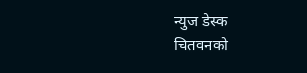न्युज डेस्क
चितवनको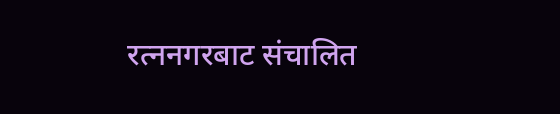रत्ननगरबाट संचालित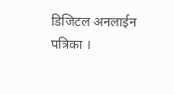डिजिटल अनलाईन पत्रिका ।